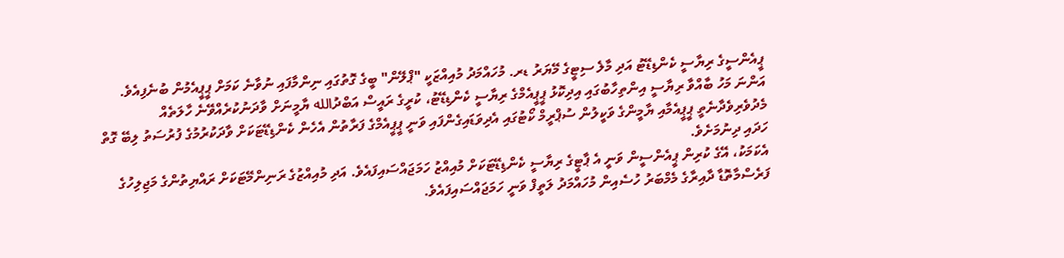ޕީއެންސީގެ ރިޔާސީ ކެންޑިޑޭޓު އަދި މާލެ ސިޓީގެ މޭޔަރު ޑރ. މުހައްމަދު މުއިއްޒަކީ "ޕްލޭން" ބީގެ ގޮތުގައި ނިންމާފައި ނުވާނެ ކަމަށް ޕީޕީއެމުން ބުނެފިއެވެ.
އަންނަ މަހު ބާއްވާ ރިޔާސީ އިންތިހާބުގައި އިދިކޮޅު ޕީޕީއެމްގެ ރިޔާސީ ކެންޑިޑޭޓު، ކުރީގެ ރައީސް އަބްދުالله ޔާމީނަށް ވާދަނުކުރެއްވޭނެ ހާލަތެއް މެދުވެރިވެދާނެތީ ޕީޕީއެމާއި ޔާމީންގެ ވަކީލުން ސުޕްރީމް ކޯޓުގައި އެދިވަޑައިގެންފައި ވަނީ ޕީޕީއެމްގެ ފަރާތުން އެހެން ކެންޑިޑޭޓަކަށް ވާދަކުރުމުގެ ފުރުސަތު ލިބޭ ގޮތް ހަދައި ދިނުމަށެވެ.
އެކަމަކު، އޭގެ ކުރިން ޕީއެންސީން ވަނީ އެ ޕާޓީގެ ރިޔާސީ ކެންޑިޑޭޓަކަށް މުއިއްޒު ހަމަޖައްސައިފައެވެ. އަދި މުއިއްޒުގެ ރަނިންމޭޓަކަށް ރައްޔިތުންގެ މަޖިލިހުގެ ފަރެސްމާތޮޑާ ދާއިރާގެ މެމްބަރު ހުސެއިން މުހައްމަދު ލަތީފް ވަނީ ހަމަޖައްސައިފައެވެ.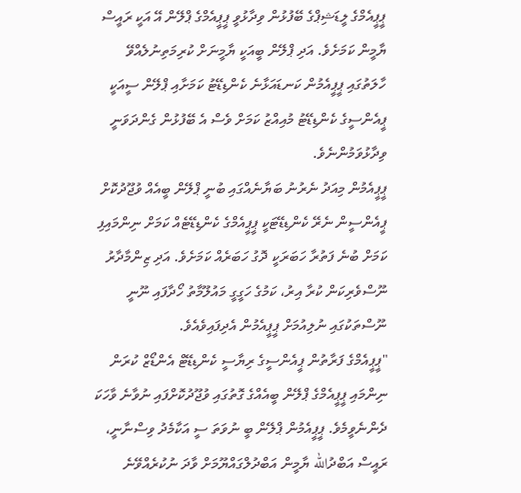ޕީޕީއެމްގެ ލީޑަޝިޕްގެ ބޭފުޅުން ވިދާޅުވީ ޕީޕީއެމްގެ ޕްލޭން އޭ އަކީ ރައީސް ޔާމީން ކަމަށެވެ. އަދި ޕްލޭން ބީއަކީ ޔާމީނަށް ކުރިމަތިނުލެއްވޭ ހާލަތުގައި ޕީޕީއެމުން ކަނޑައަޅާނެ ކެންޑިޑޭޓު ކަމަށާއި ޕްލޭން ސީއަކީ ޕީއެންސީގެ ކެންޑިޑޭޓު މުއިއްޒު ކަމަށް ވެސް އެ ބޭފުޅުން ގެންދަވަނީ ވިދާޅުވަމުންނެވެ.
ޕީޕީއެމުން މިއަދު ނެރުނު ބަޔާނެއްގައި ބުނީ ޕްލޭން ބީއެއް ވުޖޫދުކޮށް ޕީއެންސީން ނެރޭ ކެންޑިޑޭޓަކީ ޕީޕީއެމްގެ ކެންޑިޑޭޓެއް ކަމަށް ނިންމައިފި ކަމަށް ބުނެ ފަތުރާ ހަބަރަކީ ދޮގު ހަބަރެއް ކަމަށެވެ. އަދި ޒިންމާދާރު ނޫސްވެރިކަން ކުރާ އިރު، ކަމުގެ ހަގީގީ މައުލޫމާތު ހޯދާފައި ނޫނީ ނޫސްތަކުގައި ނުލިއުމަށް ޕީޕީއެމުން އެދިފައިވެއެވެ.
"ޕީޕީއެމްގެ ފަރާތުން ޕީއެންސީގެ ރިޔާސީ ކެންޑިޑޭޓް އެންޑޯޒް ކުރަން ނިންމައި ޕީޕީއެމްގެ ޕްލޭން ބީއެއްގެ ގޮތުގައި ވުޖޫދުކޮށްފައި ނުވާނެ ވާހަކަ ދެންނެވީމެވެ. ޕީޕީއެމުން ޕްލޭން ބީ ނުވަތަ ސީ އަކާމެދު ވިސްނާނީ، ރައީސް އަބްދުالله ޔާމީން އަބްދުލްގައްޔޫމަށް ވާދަ ނުކުރެއްވޭނެ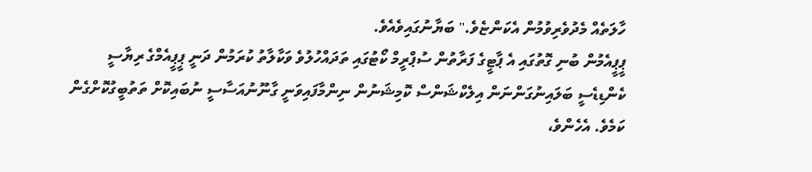ހާލަތެއް މެދުވެރިވުމުން އެކަންޏެވެ." ބަޔާނުގައިވެއެވެ.
ޕީޕީއެމުން ބުނި ގޮތުގައި އެ ޕާޓީގެ ފަރާތުން ސުޕްރީމް ކޯޓުގައި ތަދައްހުލުވެ ވަކާލާތު ކުރަމުން ދަނީ ޕީޕީއެމްގެ ރިޔާސީ ކެންޑިޑެސީ ބަލައިނުގަންނަން އިލެކްޝަންސް ކޮމިޝަނުން ނިންމާފައިވަނީ ގާނޫނުއަސާސީ ނުބައިކޮށް ތަތުބީގުކޮށްގެން ކަމެވެ. އެހެންވެ،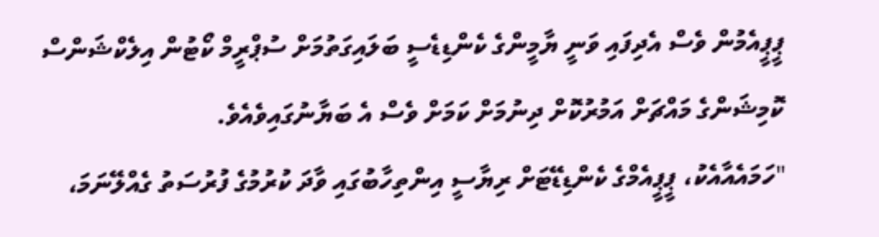ޕީޕީއެމުން ވެސް އެދިފައި ވަނީ ޔާމީންގެ ކެންޑިޑެސީ ބަލައިގަތުމަށް ސުޕްރީމް ކޯޓުން އިލެކްޝަންސް ކޮމިޝަންގެ މައްޗަށް އަމުރުކޮށް ދިނުމަށް ކަމަށް ވެސް އެ ބަޔާނުގައިވެއެވެ.
"ހަމައެއާއެކު، ޕީޕީއެމްގެ ކެންޑިޑޭޓަށް ރިޔާސީ އިންތިހާބުގައި ވާދަ ކުރުމުގެ ފުރުސަތު ގެއްލޭނަމަ،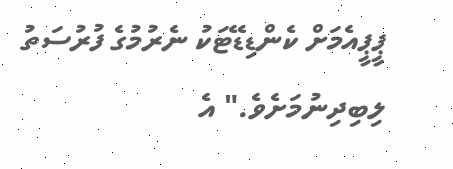ޕީޕީއެމަށް ކެންޑިޑޭޓަކު ނެރުމުގެ ފުރުސަތު ލިބިދިނުމަށެވެ." އެ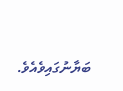ބަޔާނުގައިވެއެވެ.